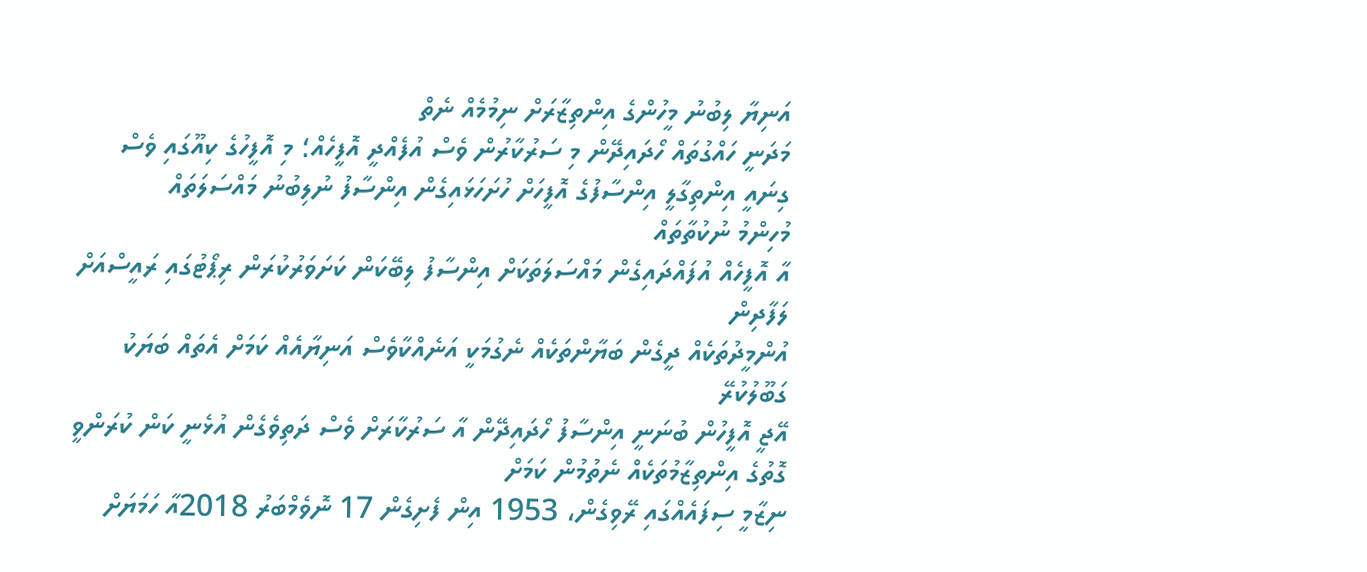އަނިޔާ ލިބުނު މީހުންގެ އިންތިޒާރަށް ނިމުމެއް ނެތް
މަދަނީ ހައްގުތައް ހޯދައިދޭން މި ސަރުކާރުން ވެސް އުފެއްދީ އޮފީހެއް؛ މި އޮފީހުގެ ކިއޫގައި ވެސް ގިނައީ އިންތިގާލީ އިންސާފުގެ އޮފީހަށް ހުށަހަޅައިގެން އިންސާފު ނުލިބުނު މައްސަލަތައް
މުހިންމު ނުކުތާތައް
އާ އޮފީހެއް އުފައްދައިގެން މައްސަލަތަކަށް އިންސާފު ލިބޭކަން ކަށަވަރުކުރަން ރިޕޯޓުގައި ރައީސްއަށް ލަފާދިން
އުންމީދުތަކެއް ދީގެން ބަޔާންތަކެއް ނެގުމަކީ އަނެއްކާވެސް އަނިޔާއެއް ކަމަށް އެތައް ބަޔަކު ގަބޫލުކުރޭ
އޭޖީ އޮފީހުން ބުނަނީ އިންސާފު ހޯދައިދޭން އާ ސަރުކާރަށް ވެސް ދަތިވެގެން އުޅެނީ ކަން ކުރަންވީ ގޮތުގެ އިންތިޒާމުތަކެއް ނެތުމުން ކަމަށް
ނިޒާމީ ސިފައެއްގައި ރޭވިގެން، 1953 އިން ފެށިގެން 17 ނޮވެމްބަރު 2018އާ ހަމަޔަށް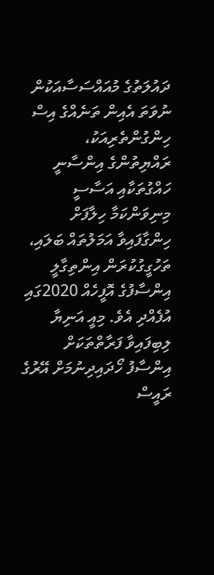ދައުލަތުގެ މުއައްސަސާއަކުން ނުވަތަ އެއިން ތަނެއްގެ އިސް ހިންގުންތެރިއަކު، ރައްޔިތުންގެ އިންސާނީ ހައްގުތަކާއި އަސާސީ މިނިވަންކަމާ ހިލާފަށް ހިންގާފައިވާ އަމަލުތައް ބަލައި، ތަހުގީގުކުރަން އިންތިގާލީ އިންސާފުގެ އޮފީހެއް 2020ގައި އުފެއްދި އެވެ. މިއީ އަނިޔާ  ލިބިފައިވާ ފަރާތްތަކަށް އިންސާފު ހޯދައިދިނުމަށް އޭރުގެ ރައީސް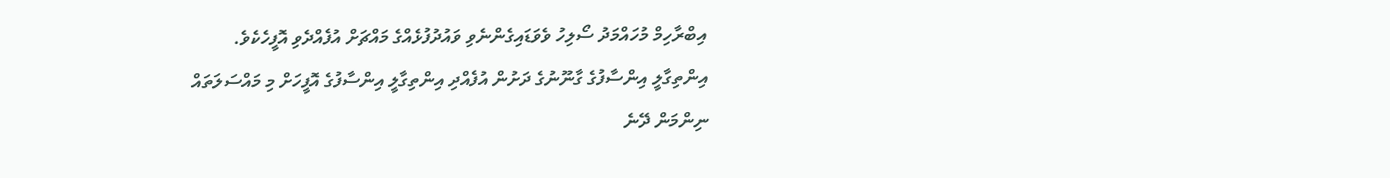އިބްރާހިމް މުހައްމަދު ސޯލިހު ވެވަޑައިގެންނެވި ވައުދުފުޅެއްގެ މައްޗަށް އުފެއްދެވި އޮފީހެކެވެ.
އިންތިގާލީ އިންސާފުގެ ގާނޫނުގެ ދަށުން އުފެއްދި އިންތިގާލީ އިންސާފުގެ އޮފީހަށް މި މައްސަލަތައް ނިންމަން ދޭނެ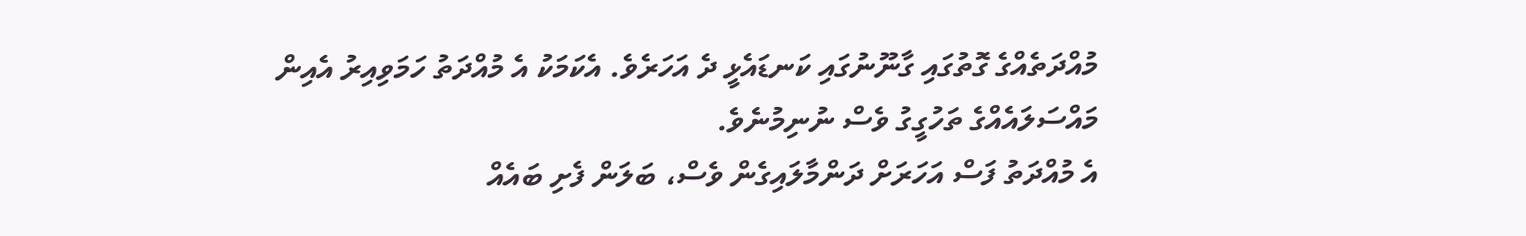މުއްދަތެއްގެ ގޮތުގައި ގާނޫނުގައި ކަނޑައެޅީ ދެ އަހަރެވެ. އެކަމަކު އެ މުއްދަތު ހަމަވިއިރު އެއިން މައްސަލައެއްގެ ތަހުގީގު ވެސް ނުނިމުނެވެ.
އެ މުއްދަތު ފަސް އަހަރަށް ދަންމާލައިގެން ވެސް، ބަލަން ފެށި ބައެއް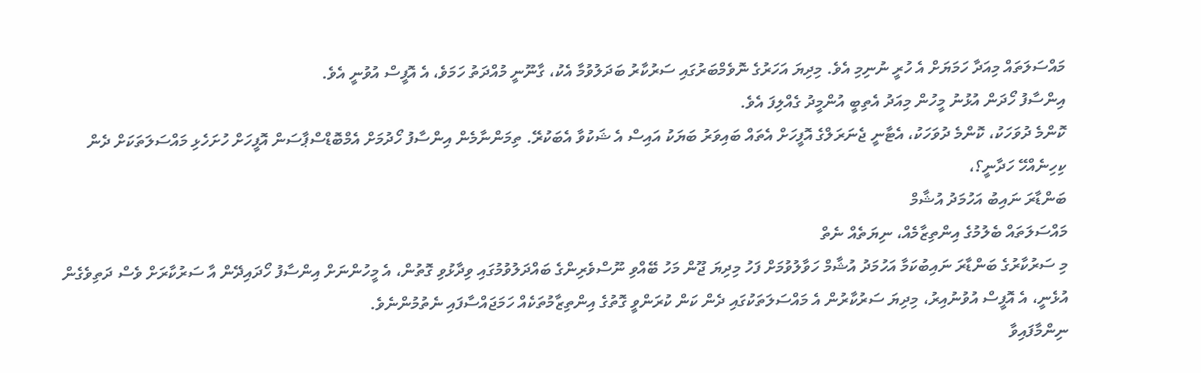މައްސަލަތައް މިއަދާ ހަމަޔަށް އެ ހުރީ ނުނިމި އެވެ. މިދިޔަ އަހަރުގެ ނޮވެމްބަރުގައި ސަރުކާރު ބަދަލުވުމާ އެކު، ގާނޫނީ މުއްދަތު ހަމަވެ، އެ އޮފީސް އުވުނީ އެވެ.
އިންސާފު ހޯދަން އުޅުނު މީހުން މިއަދު އެތިބީ އުންމީދު ގެއްލިފަ އެވެ.
ކޮންމެ ދުވަހަކު، ކޮންމެ ދުވަހަކު، އެޓާނީ ޖެނަރަލްގެ އޮފީހަށް އެތައް ބައިވަރު ބަޔަކު އައިސް އެ ޝަކުވާ އެބަކުރޭ. ތިމަންނާމެން އިންސާފު ހޯދުމަށް އެމްބޮޑްސްޕާސަން އޮފީހަށް ހުށަހެޅި މައްސަލަތަކަށް ދެން ކިހިނެއްހޭ ހަދާނީ؟،
ބަންޑާރަ ނައިބު އަހުމަދު އުޝާމް
މައްސަލަތައް ބެލުމުގެ އިންތިޒާމެއް، ނިޔަތެއް ނެތް
މި ސަރުކާރުގެ ބަންޑާރަ ނައިބުކަމާ އަހުމަދު އުޝާމް ހަވާލުވުމަށް ފަހު މިދިޔަ ޖޫން މަހު ބޭއްވި ނޫސްވެރިންގެ ބައްދަލުވުމުގައި ވިދާޅުވި ގޮތުން، އެ މީހުންނަށް އިންސާފު ހޯދައިދޭން އާ ސަރުކާރަށް ވެސް ދަތިވެގެން އުޅެނީ، އެ އޮފީސް އުވުނުއިރު، މިދިޔަ ސަރުކާރުން އެ މައްސަލަތަކުގައި ދެން ކަން ކުރަންވީ ގޮތުގެ އިންތިޒާމުތަކެއް ހަމަޖައްސާފައި ނެތުމުންނެވެ.
ނިންމާފައިވާ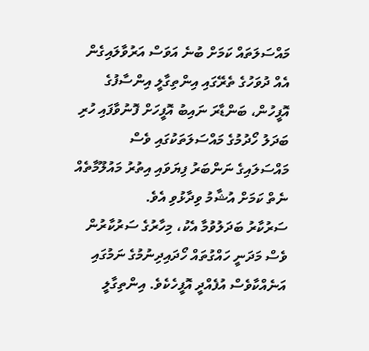މައްސަލަތައް ކަމަށް ބުނެ އަވަސް އަރުވާލައިގެން އެއް ދުވަހުގެ ތެރޭގައި އިންތިގާލީ އިންސާފުގެ އޮފީހުން، ބަންޑާރަ ނައިބު އޮފީހަށް ފޮނުވާފައި ހުރި ބަދަލު ހޯދުމުގެ މައްސަލަތަކުގައި ވެސް މައްސަލައިގެ ނަންބަރު ފިޔަވައި އިތުރު މައުލޫމާތެއް ނެތް ކަމަށް އުޝާމު ވިދާޅުވި އެވެ.
ސަރުކާރު ބަދަލުވުމާ އެކު، މިހާރުގެ ސަރުކާރުން ވެސް މަދަނީ ހައްގުތައް ހޯދައިދިނުމުގެ ނަމުގައި އަނެއްކާވެސް އުފެއްދީ އޮފީހެކެވެ. އިންތިގާލީ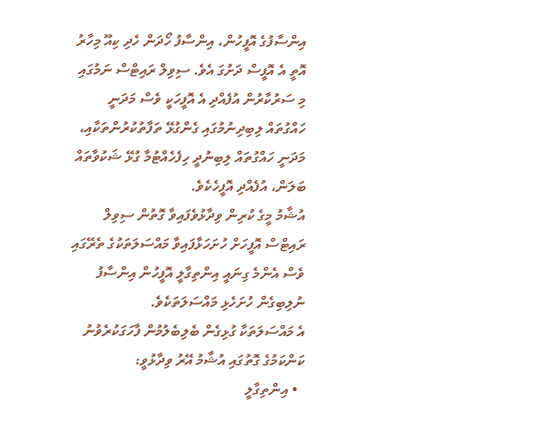އިންސާފުގެ އޮފީހުން، އިންސާފު ހޯދަން ހެދި ކިއޫ މިހާރު އޮތީ އެ އޮފީސް ދަށުގަ އެވެ. ސިވިލް ރައިޓްސް ނަމުގައި މި ސަރުކާރުން އުފެއްދި އެ އޮފީހަކީ ވެސް މަދަނީ ހައްގުތައް ލިބިދިނުމުގައި ގެންގުޅޭ ތަފާތުކުރުންތަކާއި، މަދަނީ ހައްގުތައް ލިބިނުދީ ހިފެހެއްޓުމާ ގުޅޭ ޝަކުވާތައް ބަލަން، އުފެއްދި އޮފީހެކެވެ.
އުޝާމު މީގެ ކުރިން ވިދާޅުވެފައިވާ ގޮތުން ސިވިލް ރައިޓްސް އޮފީހަށް ހުށަހަޅާފައިވާ މައްސަލަތަކުގެ ތެރޭގައި ވެސް އެންމެ ގިނައީ އިންތިގާލީ އޮފީހުން އިންސާފު ނުލިބިގެން ހުށަހެޅި މައްސަލަތަކެވެ.
އެ މައްސަލަތަކާ ގުޅިގެން ބެލިބެލުމުން ފާހަގަކުރެވުނު ކަންކަމުގެ ގޮތުގައި އުޝާމު އޭރު ވިދާޅުވީ:
  • އިންތިގާލީ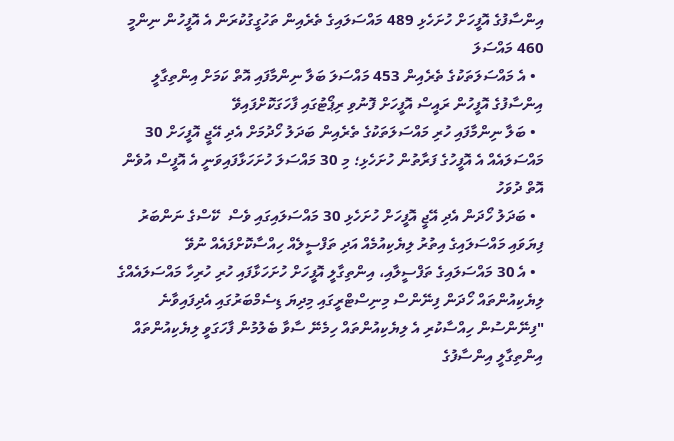އިންސާފުގެ އޮފީހަށް ހުށަހެޅި 489 މައްސަލައިގެ ތެރެއިން ތަހުގީގުކުރަން އެ އޮފީހުން ނިންމީ 460 މައްސަލަ
  • އެ މައްސަލަތަކުގެ ތެރެއިން 453 މައްސަލަ ބަލާ ނިންމާފައި އޮތް ކަމަށް އިންތިގާލީ އިންސާފުގެ އޮފީހުން ރައީސް އޮފީހަށް ފޮނުވި ރިޕޯޓުގައި ފާހަގަކޮށްފައިވޭ
  • ބަލާ ނިންމާފައި ހުރި މައްސަލަތަކުގެ ތެރެއިން ބަދަލު ހޯދުމަށް އެދި އޭޖީ އޮފީހަށް 30 މައްސަލައެއް އެ އޮފީހުގެ ފަރާތުން ހުށަހެޅި؛ މި 30 މައްސަލަ ހުށަހަޅާފައިވަނީ އެ އޮފީސް އުވެން އޮތް ދުވަހު
  • ބަދަލު ހޯދަން އެދި އޭޖީ އޮފީހަށް ހުށަހެޅި 30 މައްސަލައިގައި ވެސް  ކޭސްގެ ނަންބަރު ފިޔަވައި މައްސަލައިގެ އިތުރު ލިޔެކިއުމެއް އަދި ތަފްސީލެއް ހިއްސާކޮށްފައެއް ނުވޭ
  • އެ 30 މައްސަލައިގެ ތަފްސީލާއި، އިންތިގާލީ އޮފީހަށް ހުށަހަޅާފައި ހުރި ހުރިހާ މައްސަލައެއްގެ ލިޔެކިއުންތައް ހޯދަން ފިނޭންސް މިނިސްޓްރީގައި މިދިޔަ ޑިސެމްބަރުގައި އެދިފައިވާނެ
"ފިނޭންސުން ހިއްސާކުރި އެ ލިޔެކިއުންތައް ހިމެނޭ ސާވާ ބެލުމުން ފާހަގަވީ ލިޔެކިއުންތައް އިންތިގާލީ އިންސާފުގެ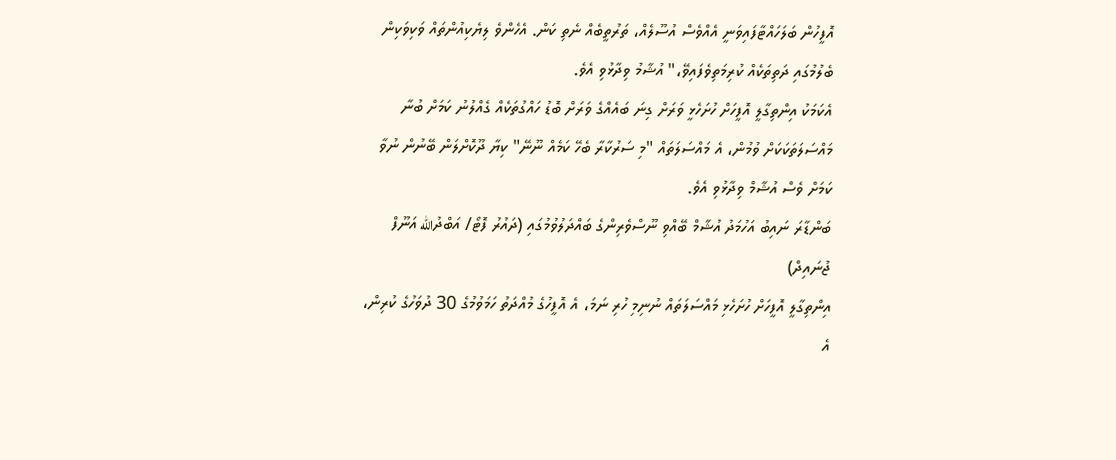އޮފީހުން ބަލަހައްޓާފައިވަނީ އެއްވެސް އުސޫލެއް، ތަރުތީބެއް ނެތި ކަން. އެހެންވެ ލިޔެކިއުންތައް ވަކިވަކިން ބެލުމުގައި ދަތިތަކެއް ކުރިމަތިވެފައިވޭ،" އުޝާމު ވިދާޅުވި އެވެ.
އެކަމަކު އިންތިގާލީ އޮފީހަށް ހުށަހެޅީ ވަރަށް ގިނަ ބައެއްގެ ވަރަށް ބޮޑު ހައްގުތަކެއް ގެއްލުނު ކަމަށް ބުނާ މައްސަލަތަކަކަށް ވުމުން، އެ މައްސަލަތައް "މި ސަރުކާރާ ބެހޭ ކަމެއް ނޫނޭ" ކިޔާ ދޫކޮށްލަން ބޭނުން ނުވާ ކަމަށް ވެސް އުޝާމް ވިދާޅުވި އެވެ.
ބަންޑާރަ ނައިބު އަހުމަދު އުޝާމް ބޭއްވި ނޫސްވެރިންގެ ބައްދަލުވުމުގައި (ދައުރު ފޮޓޯ/ އަބްދުالله އަނޫފް ޖުނައިދް)
އިންތިގާލީ އޮފީހަށް ހުށަހެޅި މައްސަލަތައް ނުނިމި ހުރި ނަމަ، އެ އޮފީހުގެ މުއްދަތު ހަމަވުމުގެ 30 ދުވަހުގެ ކުރިން، އެ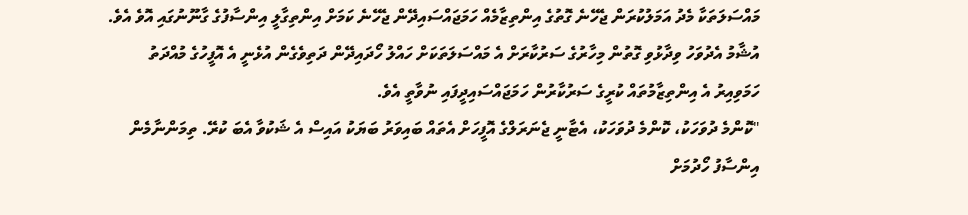މައްސަލަތަކާ މެދު އަމަލުކުރަން ޖެހޭނެ ގޮތުގެ އިންތިޒާމެއް ހަމަޖައްސައިދޭން ޖެހޭނެ ކަމަށް އިންތިގާލީ އިންސާފުގެ ގާނޫނުގައި އޮވެ އެވެ.
އުޝާމު އެދުވަހު ވިދާޅުވި ގޮތުން މިހާރުގެ ސަރުކާރަށް އެ މައްސަލަތަކަށް ހައްލު ހޯދައިދޭން ދަތިވެގެން އުޅެނީ އެ އޮފީހުގެ މުއްދަތު ހަމަވިއިރު އެ އިންތިޒާމުތައް ކުރީގެ ސަރުކާރުން ހަމަޖައްސައިދީފައި ނުވާތީ އެވެ.
"ކޮންމެ ދުވަހަކު، ކޮންމެ ދުވަހަކު، އެޓާނީ ޖެނަރަލްގެ އޮފީހަށް އެތައް ބައިވަރު ބަޔަކު އައިސް އެ ޝަކުވާ އެބަ ކުރޭ. ތިމަންނާމެން އިންސާފު ހޯދުމަށް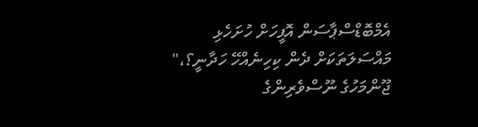އެމްބޮޑްސްޕާސަން އޮފީހަށް ހުށަހެޅި މައްސަލަތަކަށް ދެން ކިހިނެއްހޭ ހަދާނީ؟،" ޖޫންމަހުގެ ނޫސްވެރިންގެ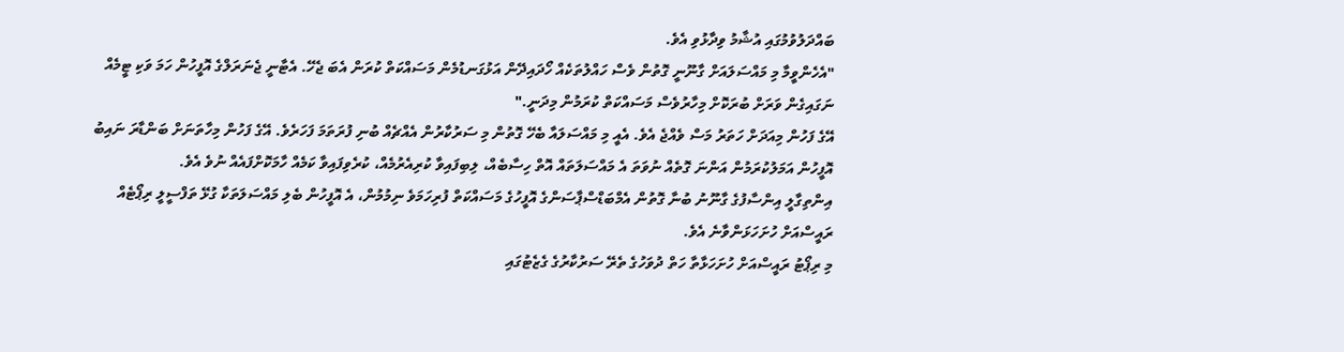ބައްދަލުވުމުގައި އުޝާމު ވިދާޅުވި އެވެ.
"އެހެންވީމާ މި މައްސަލައަށް ގާނޫނީ ގޮތުން ވެސް ހައްލުތަކެއް ހޯދައިދޭން އަޅުގަނޑުމެން މަސައްކަތް ކުރަން އެބަ ޖެހޭ. އެޓާނީ ޖެނަރަލްގެ އޮފީހުން ހަމަ ވަކި ޓީމެއް ނަގައިގެން ވަރަށް ބުރަކޮށް މިހާރުވެސް މަސައްކަތް ކުރަމުން މިދަނީ."
އޭގެ ފަހުން މިއަދަށް ހަތަރު މަސް ވެއްޖެ އެވެ. އެއީ މި މައްސަލައާ ބެހޭ ގޮތުން މި ސަރުކާރުން އެއްޗެއް ބުނި ފުރަތަމަ ފަހަރެވެ. އޭގެ ފަހުން މިހާތަނަށް ބަންޑާރަ ނައިބު އޮފީހުން އަމަލުކުރަމުން އަންނަ ގޮތެއް ނުވަތަ އެ މައްސަލަތައް އޮތް ހިސާބެއް، ލިބިފައިވާ ކުރިއެރުމެއް، ކުރެވިފައިވާ ކަމެއް ހާމަކޮށްފައެއް ނުވެ އެވެ.
އިންތިގާލީ އިންސާފުގެ ގާނޫނު ބުނާ ގޮތުން އެމްބަޑްސްޕާސަންގެ އޮފީހުގެ މަސައްކަތް ފުރިހަމަވެ ނިމުމުން، އެ އޮފީހުން ބެލި މައްސަލަތަކާ ގުޅޭ ތަފްސީލީ ރިޕޯޓެއް ރައީސްއަށް ހުށަހަޅަންވާނެ އެވެ.
މި ރިޕޯޓު ރައީސްއަށް ހުށަހަޅާތާ ހަތް ދުވަހުގެ ތެރޭ ސަރުކާރުގެ ގެޒެޓުގައި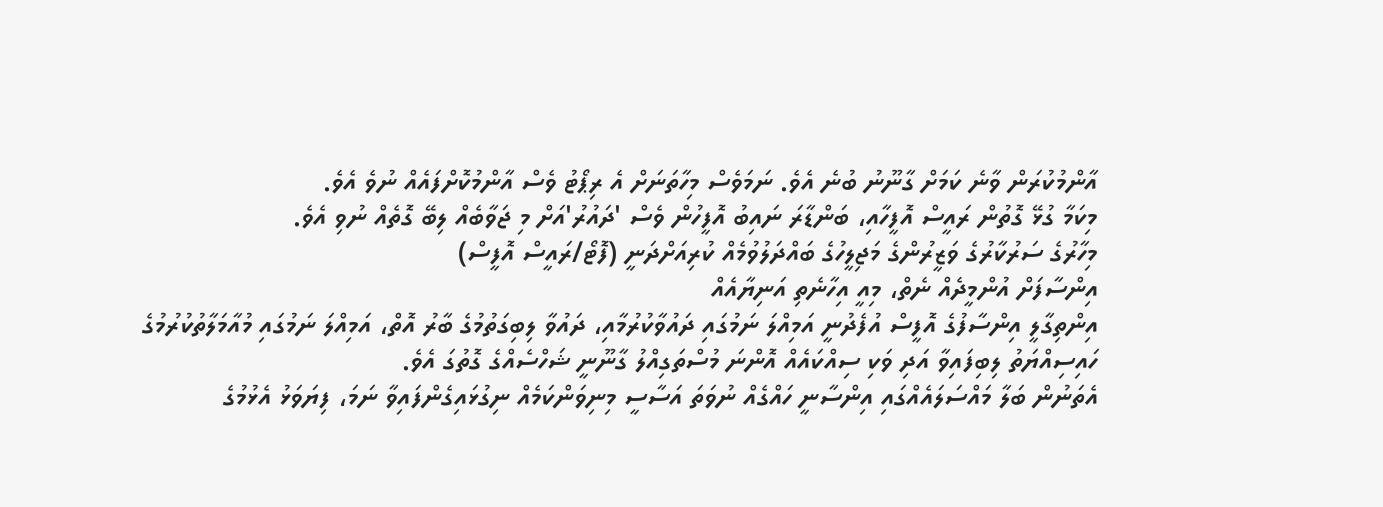އާންމުކުރަން ވާނެ ކަމަށް ގާނޫނު ބުނެ އެވެ. ނަމަވެސް މިހާތަނަށް އެ ރިޕޯޓު ވެސް އާންމުކޮށްފައެއް ނުވެ އެވެ.
މިކަމާ ގުޅޭ ގޮތުން ރައީސް އޮފީހާއި، ބަންޑާރަ ނައިބު އޮފީހުން ވެސް 'ދައުރު'އަށް މި ޖަވާބެއް ލިބޭ ގޮތެއް ނުވި އެވެ.
މިހާރުގެ ސަރުކާރުގެ ވަޒީރުންގެ މަޖިލީހުގެ ބައްދަލުވުމެއް ކުރިއަށްދަނީ (ފޮޓޯ/ރައީސް އޮފީސް)
އިންސާފަށް އުންމީދެއް ނެތް، މިއީ އިހާނެތި އަނިޔާއެއް
އިންތިގާލީ އިންސާފުގެ އޮފީސް އުފެދުނީ އަމިއްލަ ނަމުގައި ދައުވާކުރުމާއި، ދައުވާ ލިބިގަތުމުގެ ބާރު އޮތް، އަމިއްލަ ނަމުގައި މުއާމަލާތުކުރުމުގެ ހައިސިއްޔަތު ލިބިފައިވާ އަދި ވަކި ސިއްކައެއް އޮންނަ މުސްތަގިއްލު ގާނޫނީ ޝަހްސެއްގެ ގޮތުގަ އެވެ.
އެތަނުން ބަލާ މައްސަލައެއްގައި އިންސާނީ ހައްގެއް ނުވަތަ އަސާސީ މިނިވަންކަމެއް ނިގުޅައިގެންފައިވާ ނަމަ، ފިޔަވަޅު އެޅުމުގެ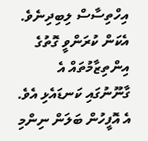އިހްތިސާސް ލިބިދިނެވެ. އެކަން ކުރަންވީ ގޮތުގެ އިންތިޒާމުތައް އެ ގާނޫނުގައި ކަނޑައެޅި އެވެ.
އެ އޮފީހުން ބަލަން ނިންމި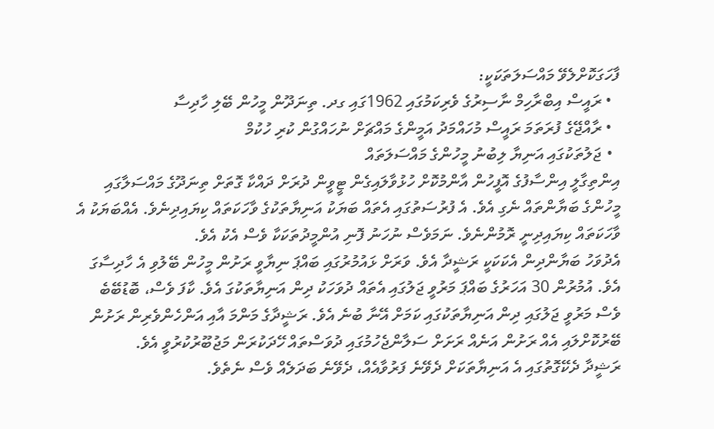ފާހަގަކޮށްލެވޭ މައްސަލަތަކަކީ:
  • ރައީސް އިބްރާހިމް ނާސިރުގެ ވެރިކަމުގައި 1962ގައި ގދ. ތިނަދޫން މީހުން ބޭލި ހާދިސާ
  • ރާއްޖޭގެ ފުރަތަމަ ރައީސް މުހައްމަދު އަމީންގެ މައްޗަށް ނުހައްގުން ކުރި ހުކުމް
  • ޖަލުތަކުގައި އަނިޔާ ލިބުނު މީހުންގެ މައްސަލަތައް
އިންތިގާލީ އިންސާފުގެ އޮފީހުން އާންމުކޮށް ހުޅުވާލައިގެން ޓީވީން ދުރަށް ދައްކާ ގޮތަށް ތިނަދޫގެ މައްސަލާގައި މީހުންގެ ބަޔާންތައް ނެގި އެވެ. އެ ފުރުސަތުގައި އެތައް ބަޔަކު އަނިޔާތަކުގެ ވާހަކަތައް ކިޔައިދިނެވެ. އެއްބަޔަކު އެ ވާހަކަތައް ކިޔައިދިނީ ރޮމުންނެވެ. ނަމަވެސް ނުހަނު ފޮނި އުންމީދުތަކަކާ ވެސް އެކު އެވެ.
އެދުވަހު ބަޔާންދިން އެކަކަކީ ރަޝީދާ އެވެ. ވަރަށް ޅައުމުރުގައި ބައްޕަ ނިޔާވީ ރަށުން މީހުން ބޭލުވި އެ ހާދިސާގަ އެވެ. އުމުރުން 30 އަހަރުގެ ބައްޕަ މަރުވީ ޖަލުގައި އެތައް ދުވަހަކު ދިން އަނިޔާތަކުގަ އެވެ. ކާފަ ވެސް، ބޮޑުބޭބެ ވެސް މަރުވީ ޖަލުގައި ދިން އަނިޔާތަކުގައި ކަމަށް އޭނާ ބުނެ އެވެ. ރަޝީދާގެ މަންމަ އާއި އަންހެންވެރިން ރަށުން ބޭރުކޮށްލައި އެއް ރަށުން އަނެއް ރަށަށް ސަލާންޖެހުމުގައި ދުވަސްތައް ހޭދަކުރަން މަޖުބޫރުކުރުވީ އެވެ.
ރަޝީދާ ދެކޭގޮތުގައި އެ އަނިޔާތަކަށް ދެވޭނެ ފަރުވާއެއް، ދެވޭނެ ބަދަލެއް ވެސް ނެތެވެ.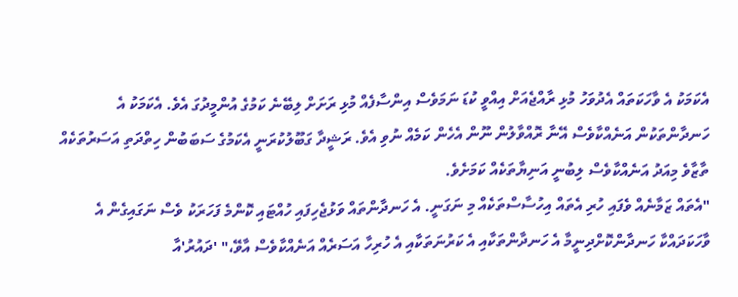އެކަމަކު އެ ވާހަކަތައް އެދުވަހު މުޅި ރާއްޖެއަށް އިއްވީ ކުޑަ ނަމަވެސް އިންސާފެއް މުޅި ރަށަށް ލިބޭނެ ކަމުގެ އުންމީދުގަ އެވެ. އެކަމަކު އެ ހަނދާންތަކުން އަނެއްކާވެސް އޭނާ ރޮއްވާލުން ނޫން އެހެން ކަމެއް ނުވި އެވެ. ރަޝީދާ ގަބޫލުކުރަނީ އެކަމުގެ ސަބަބުން ހިތްދަތި އަސަރުތަކެއް ތާޒާވެ މިއަދު އަނެއްކާވެސް ލިބުނީ އަނިޔާތަކެއް ކަމަށެވެ.
"އެތައް ޒަމާނެއް ވެފައި ހުރި އެތައް އިހުސާސްތަކެއް މި ނަގަނީ. އެ ހަނދާންތައް ވަޅުޖެހިފައި ހުއްޓައި ކޮންމެ ފަހަރަކު ވެސް ނަގައިގެން އެ ވާހަކަދައްކާ ހަނދާންކޮށްދިނީމާ އެ ހަނދާންތަކާއި އެ ކަރުނަތަކާއި އެ ހުރިހާ އަސަރެއް އަނެއްކާވެސް އާވޭ،" 'ދައުރު'އާ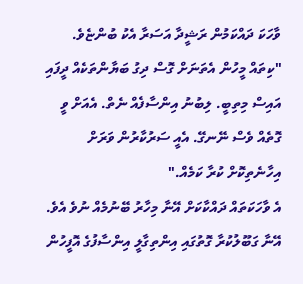ވާހަކަ ދައްކަމުން ރަޝީދާ އަސަރާ އެކު ބުންޏެވެ.
"ކިތައް މީހުން އެތަނަށް ގޮސް ދިގު ބަޔާންތަކެއް ދީފައި އައިސް މިތިބީ. ލިބުނު އިންސާފެއް ނެތް. އެއަށް ވީ ގޮތެއް ވެސް ނޭނގޭ. އެއީ ސަރުކާރުން ވަރަށް އިހާނެތިކޮށް ކުރާ ކަމެއް."
އެ ވާހަކަތައް ދައްކާކަށް އޭނާ މިހާރު ބޭނުމެއް ނުވެ އެވެ. އޭނާ ގަބޫލުކުރާ ގޮތުގައި އިންތިގާލީ އިންސާފުގެ އޮފީހުން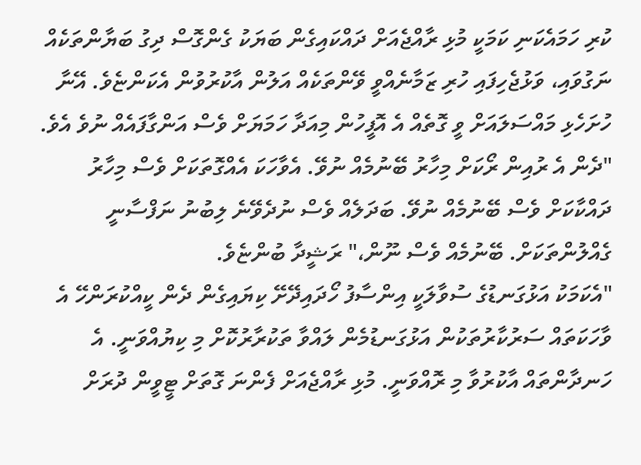ކުރި ހަމައެކަނި ކަމަކީ މުޅި ރާއްޖެއަށް ދައްކައިގެން ބަޔަކު ގެންގޮސް ދިގު ބަޔާންތަކެއް ނަގުވައި، ވަޅުޖެހިފައި ހުރި ޒަމާނެއްވީ ވޭންތަކެއް އަލުން އާކުރުވުން އެކަންޏެވެ. އޭނާ ހުށަހެޅި މައްސަލައަށް ވީ ގޮތެއް އެ އޮފީހުން މިއަދާ ހަމަޔަށް ވެސް އަންގާފައެއް ނުވެ އެވެ.
"ދެން އެ ރުއިން ރޯކަށް މިހާރު ބޭނުމެއް ނުވޭ. އެވާހަކަ އެއްގޮތަކަށް ވެސް މިހާރު ދައްކާކަށް ވެސް ބޭނުމެއް ނުވޭ. ބަދަލެއް ވެސް ނުދެވޭނެ ލިބުނު ނަފްސާނީ ގެއްލުންތަކަށް. ބޭނުމެއް ވެސް ނޫން،" ރަޝީދާ ބުންޏެވެ.
"އެކަމަކު އަޅުގަނޑުގެ ސުވާލަކީ އިންސާފު ހޯދައިދޭށޭ ކިޔައިގެން ދެން ކީއްކުރަންހޭ އެ ވާހަކަތައް ސަރުކާރުތަކުން އަޅުގަނޑުމެން ލައްވާ ތަކުރާރުކޮށް މި ކިޔުއްވަނީ. އެ ހަނދާންތައް އާކުރުވާ މި ރޮއްވަނީ. މުޅި ރާއްޖެއަށް ފެންނަ ގޮތަށް ޓީވީން ދުރަށް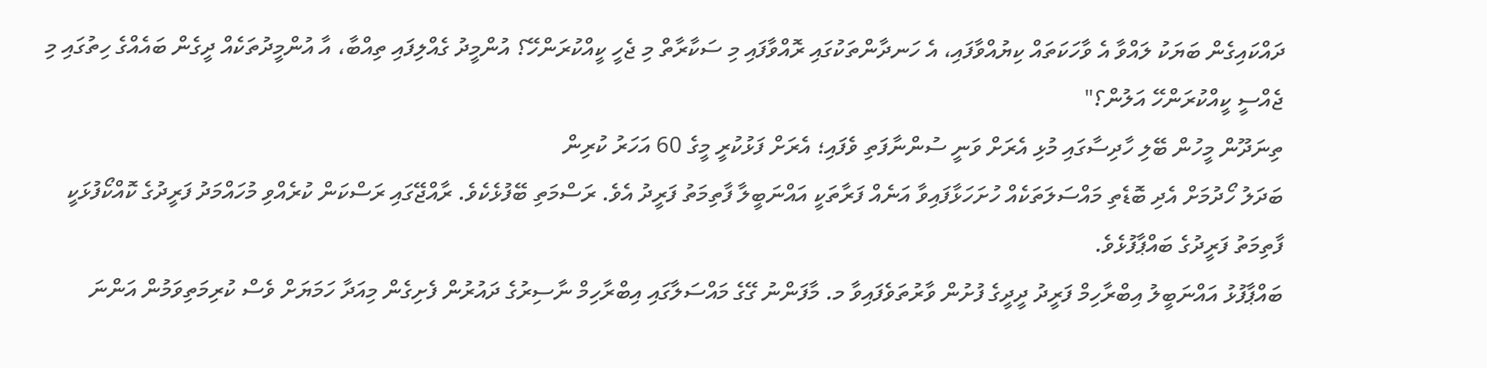ދައްކައިގެން ބަޔަކު ލައްވާ އެ ވާހަކަތައް ކިޔުއްވާފައި، އެ ހަނދާންތަކުގައި ރޮއްވާފައި މި ސަކާރާތް މި ޖެހީ ކީއްކުރަންހޭ؟ އުންމީދު ގެއްލިފައި ތިއްބާ، އާ އުންމީދުތަކެއް ދީގެން ބައެއްގެ ހިތުގައި މި ޖެއްސީ ކީއްކުރަންހޭ އަލުން؟"
ތިނަދޫން މީހުން ބޭލި ހާދިސާގައި މުޅި އެރަށް ވަނީ ސުންނާފަތި ވެފައި؛ އެރަށް ފަޅުކުރީ މީގެ 60 އަހަރު ކުރިން
ބަދަލު ހޯދުމަށް އެދި ބޮޑެތި މައްސަލަތަކެއް ހުށަހަޅާފައިވާ އަނެއް ފަރާތަކީ އައްނަބީލާ ފާތިމަތު ފަރީދު އެވެ. ރަސްމަތި ބޭފުޅެކެވެ. ރާއްޖޭގައި ރަސްކަން ކުރެއްވި މުހައްމަދު ފަރީދުގެ ކޮއްކޯފުޅަކީ ފާތިމަތު ފަރީދުގެ ބައްޕާފުޅެވެ.
ބައްޕާފުޅު އައްނަބީލު އިބްރާހިމް ފަރީދު ދީދީގެ ފުށުން ވާރުތަވެފައިވާ މ. މާފަންނު ގޭގެ މައްސަލާގައި އިބްރާހިމް ނާސިރުގެ ދައުރުން ފެށިގެން މިއަދާ ހަމަޔަށް ވެސް ކުރިމަތިވަމުން އަންނަ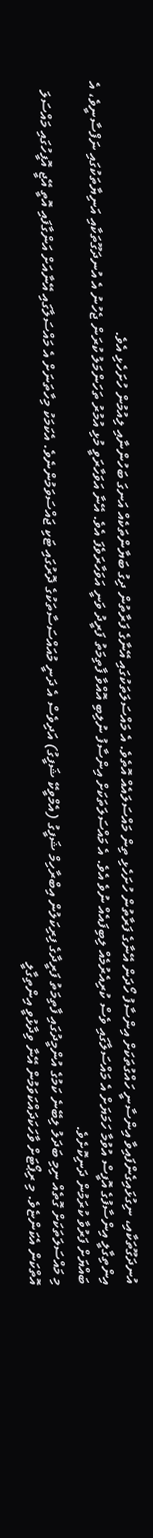އުނދަގޫތަކާއި، ނިގުޅައިގެންފައިވާ އިންސާނީ ހައްގުތަކަށް އިންސާފު ހޯދަން އޭނާގެ ފަރާތުން ހުށަހެޅި ތިން މައްސަލައެއް އޮތެވެ. އެ މައްސަލަތަކުގައި އޭނާގެ ފަރާތުން ދިގު ބަޔާންތަކެއް އަނގަ ބަހުންނާއި ލިއުމުން ހުށަހެޅި އެވެ.
އިންތިގާލީ އިންސާފުގެ އޮފީސް އުވުމާ ހަމަޔަށް އެ މައްސަލާގައި ވެސް ކުރިއެރުމެއް ލިބިފައެއް ނުވެ އެވެ. އެ މައްސަލަތަކަށް އިންސާފު ނުލިބި އޮއްވާ ފާތިމަތު ފަރީދު ވަނީ އަވަހާރަވެފަ އެވެ. އޭނާ އަވަހާރަވީ މުޅި އުމުރު ތަހަންމަލު ކުރަން ޖެހުނު އެ އުނދަގޫތަކާއި އަނިޔާތަކުގައި ނަފްސާނީވެ، އެ ބައްޔަށް ފަރުވާ ކުރަމުން ދަނިކޮށެވެ.
މި މައްސަލަތަކަށް ގޮތެއް ނިމި ބަދަލު ލިބޭނެ ކަމުގެ އުންމީދުގައި ފާތިމަތު ފަރީދާގެ ފިރިކަލުން އިބްރާހިމް ޝަފީގު (އެމްވީކޭ ޝަފީގު) އަދިވެސް އެ ދަނީ މުއައްސަސާތަކުގެ ދޮރުގައި ޓަކި ޖައްސަވަމުންނެވެ. އެކަމަކު މިހާތަނަށް އެ މައްސަލާގައި އޭނާއަށް އަންގާފައި އޮތީ އޭޖީ އޮފީހުގައި މައްސަލަ އޮތްކަން އެކަންޏެވެ. މި ރިޕޯޓަށް ވާހަކަދައްކަވަމުން އޭނާ ވިދާޅުވީ އިންތިގާލީ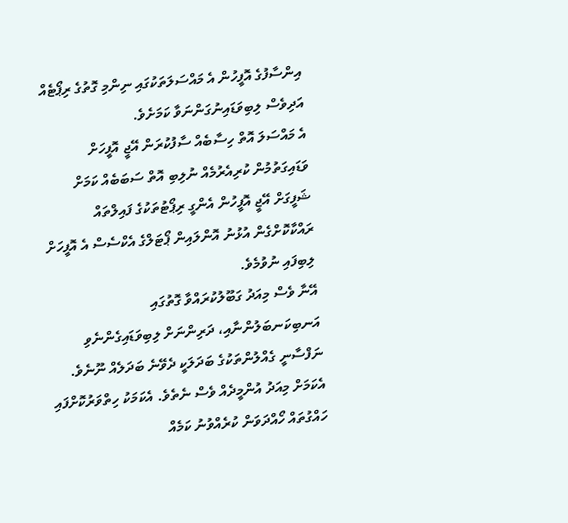އިންސާފުގެ އޮފީހުން އެ މައްސަލަތަކުގައި ނިންމި ގޮތުގެ ރިޕޯޓެއް އަދިވެސް ލިބިވަޑައިނުގަންނަވާ ކަމަށެވެ.
އެ މައްސަލަ އޮތް ހިސާބެއް ސާފުކުރަން އޭޖީ އޮފީހަށް ވަޑައިގަތުމުން ކުރިއެރުމެއް ނުލިބި އޮތް ސަބަބެއް ކަމަށް ޝަފީގަށް އޭޖީ އޮފީހުން އެންގީ ރިޕޯޓުތަކުގެ ފައިލްތައް ރައްކާކޮށްގެން އުޅުނު އޮންލައިން ޕޯޓަލްގެ އެކްސެސް އެ އޮފީހަށް ލިބިފައި ނުވުމެވެ.
އޭނާ ވެސް މިއަދު ގަބޫލުކުރައްވާ ގޮތުގައި އަނބިކަނބަލުންނާއި، ދަރިންނަށް ލިބިވަޑައިގެންނެވި ނަފްސާނީ ގެއްލުންތަކުގެ ބަދަލަކީ ދެވޭނެ ބަދަލެއް ނޫނެވެ. އެކަމަށް މިއަދު އުންމީދެއް ވެސް ނެތެވެ. އެކަމަކު ހިތްވަރުކޮށްފައި ހައްގުތައް ހޯއްދަވަން ކުރެއްވުނު ކަމެއް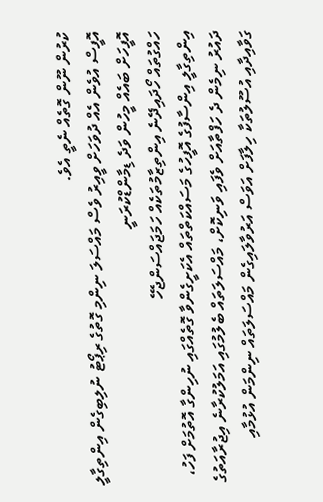ކުރުން ނޫން ގޮތެއް ނެތީ އެވެ.
އޮފީސް އުވެން އެއް ދުވަހަށް ވީއިރު ވެސް މައްސަލަ ނިންމި ގޮތުގެ ރިޕޯޓު ނުލިބިގެން އިންތިގާލީ އޮފީހަށް ބައެއް މީހުން ވަދެ ޑިމާންޑްކުރަނީ
ހައްގުތައް ހޯދައިދޭނެ އިންތިޒާމުތަކެއް ހަމަޖައްސަންޖެހޭ
އިންތިގާލީ އިންސާފުގެ އޮފީހުގެ މަސައްކަތްތައް އެކަށީގެންވާ ގޮތެއްގައި ނުހިންގާ އޮތުމަށް ފަހު، ދައުރު ނިމެން ދެ ހަފްތާއަށް ވެފައި ވަނިކޮށް، މައްސަލަތައް ބެލުމުގައި އަމަލުކުރާނެ އިޖުރާއަތުގެ ގަވާއިދާއި އުސޫލުތަކާ ހިލާފަށް އަވަސް އަރުވާލައިގެން މައްސަލަތައް ނިންމަން އުޅުމާއި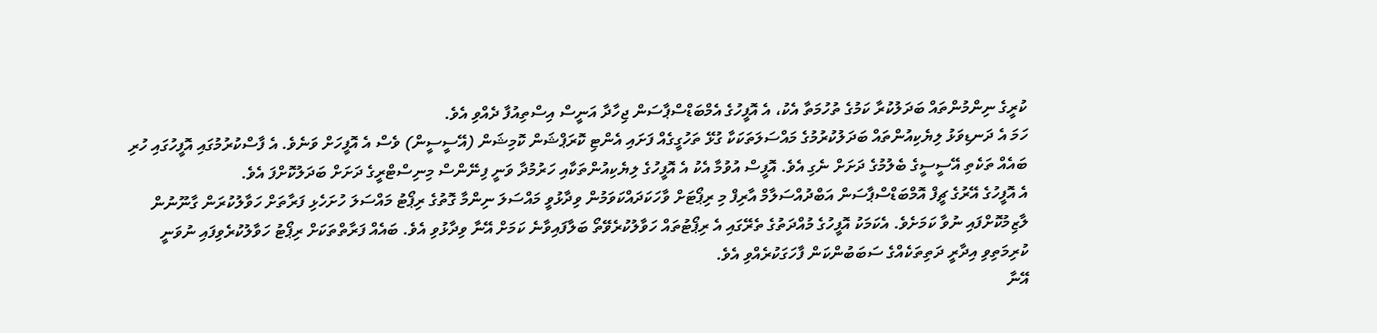ކުރީގެ ނިންމުންތައް ބަދަލުކުރާ ކަމުގެ ތުހުމަތާ އެކު، އެ އޮފީހުގެ އެމްބަޑްސްޕާސަން ޖިހާދާ އަނީސް އިސްތިއުފާ ދެއްވި އެވެ.
ހަމަ އެ ދަނޑިވަޅު ލިޔެކިއުންތައް ބަދަލުކުރުމުގެ މައްސަލަތަކަކާ ގުޅޭ ތަހުގީގެއް ފަށައި އެންޓި ކޮރަޕްޝަން ކޮމިޝަން (އޭސީސީން) ވެސް އެ އޮފީހަށް ވަނެވެ. އެ ފާސްކުރުމުގައި އޮފީހުގައި ހުރި ބައެއް ތަކެތި އޭސީސީގެ ބެލުމުގެ ދަށަށް ނެގި އެވެ. އޮފީސް އުވުމާ އެކު އެ އޮފީހުގެ ލިޔެކިއުންތަކާއި ހަރުމުދާ ވަނީ ފިނޭންސް މިނިސްޓްރީގެ ދަށަށް ބަދަލުކޮށްފަ އެވެ.
އެ އޮފީހުގެ އޭރުގެ ޗީފް އޮމްބަޑްސްޕާސަން އަބްދުއްސަލާމް އާރިފް މި ރިޕޯޓަށް ވާހަކަދައްކަވަމުން ވިދާޅުވީ މައްސަލަ ނިންމާ ގޮތުގެ ރިޕޯޓު މައްސަލަ ހުށަހެޅި ފަރާތަށް ހަވާލުކުރަން ގާނޫނުން ލާޒިމުކޮށްފައި ނުވާ ކަމަށެވެ. އެކަމަކު އޮފީހުގެ މުއްދަތުގެ ތެރޭގައި އެ ރިޕޯޓުތައް ހަވާލުކުރެވޭތޯ ބަލާފައިވާނެ ކަމަށް އޭނާ ވިދާޅުވި އެވެ. ބައެއް ފަރާތްތަކަށް ރިޕޯޓު ހަވާލުކުރެވިފައި ނުވަނީ ކުރިމަތިވި އިދާރީ ދަތިތަކެއްގެ ސަބަބުންކަން ފާހަގަކުރެއްވި އެވެ.
އޭނާ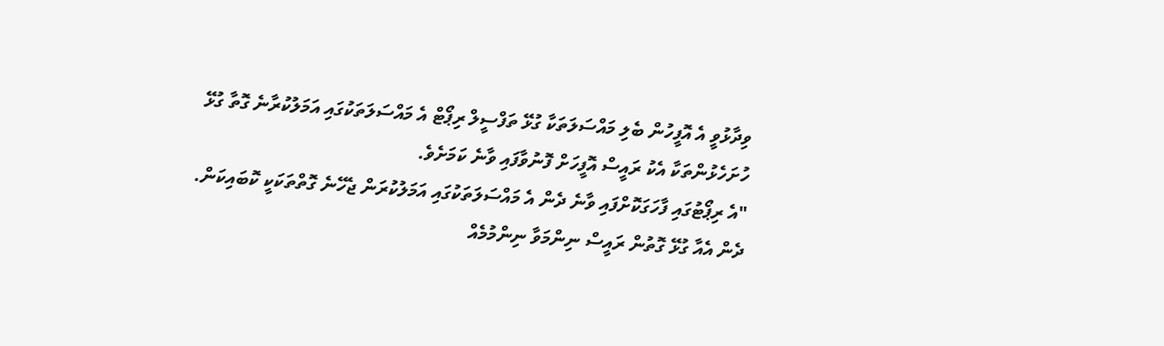ވިދާޅުވީ އެ އޮފީހުން ބެލި މައްސަލަތަކާ ގުޅޭ ތަފްސީލް ރިޕޯޓް އެ މައްސަލަތަކުގައި އަމަލުކުރާނެ ގޮތާ ގުޅޭ ހުށަހެޅުންތަކާ އެކު ރައީސް އޮފީހަށް ފޮނުވާފައި ވާނެ ކަމަށެވެ.
"އެ ރިޕޯޓުގައި ފާހަގަކޮށްފައި ވާނެ ދެން އެ މައްސަލަތަކުގައި އަމަލުކުރަން ޖެހޭނެ ގޮތްތަކަކީ ކޮބައިކަން. ދެން އެއާ ގުޅޭ ގޮތުން ރައީސް ނިންމަވާ ނިންމުމެއް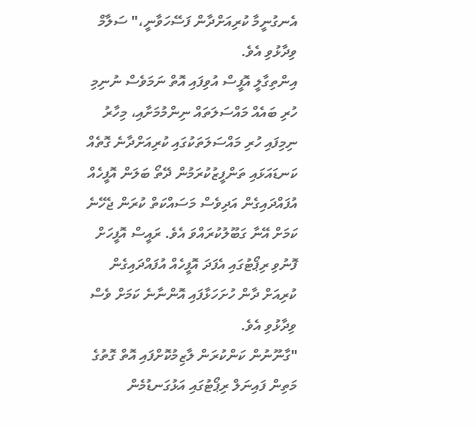އެނގުނީމާ ކުރިއަށްދާން ފަސޭހަވާނީ،" ސަލާމް ވިދާޅުވި އެވެ.
އިންތިގާލީ އޮފީސް އުވިފައި އޮތް ނަމަވެސް ނުނިމި ހުރި ބައެއް މައްސަލަތައް ނިންމުމަށާއި، މިހާރު ނިމިފައި ހުރި މައްސަލަތަކުގައި ކުރިއަށްދާނެ ގޮތެއް ކަނޑައަޅައި ތަންފީޒުކުރަމުން ދޭތޯ ބަލަން އޮފީހެއް އުފައްދައިގެން އަދިވެސް މަސައްކަތް ކުރަން ޖެހޭނެ ކަމަށް އޭނާ ގަބޫލުކުރައްވަ އެވެ. ރައީސް އޮފީހަށް ފޮނުވި ރިޕޯޓުގައި އެފަދަ އޮފީހެއް އުފައްދައިގެން ކުރިއަށް ދާން ހުށަހަޅާފައި އޮންނާނެ ކަމަށް ވެސް ވިދާޅުވި އެވެ.
"ގާނޫނުން ކަންކުރަން ލާޒިމުކޮށްފައި އޮތް ގޮތުގެ މަތިން ފައިނަލް ރިޕޯޓުގައި އަޅުގަނޑުމެން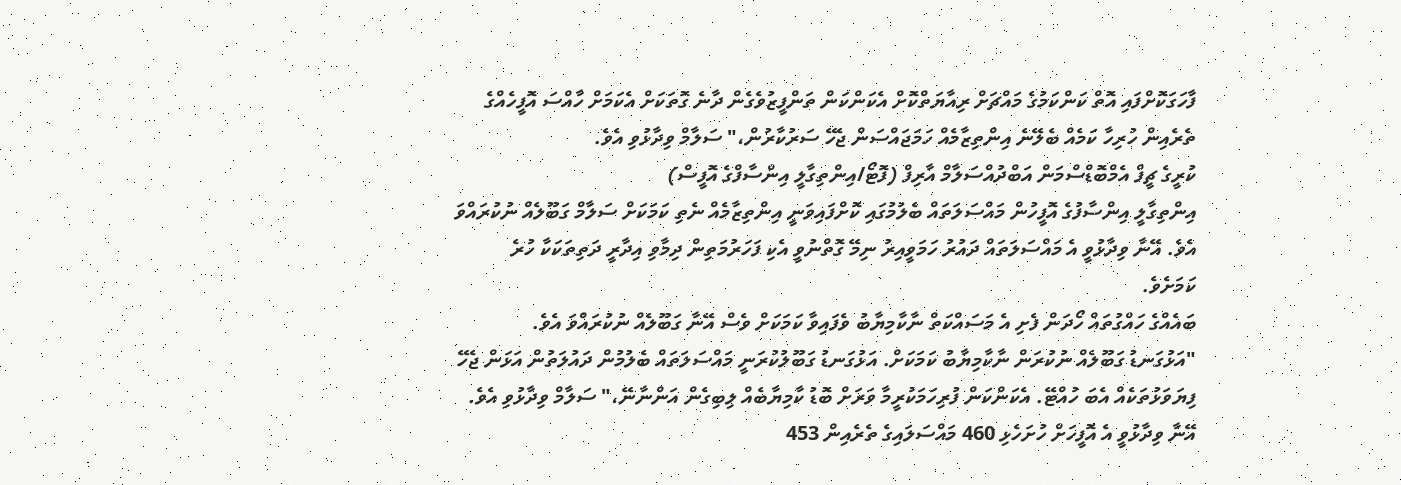ފާހަގަކޮށްފައި އޮތް ކަންކަމުގެ މައްޗަށް ރިއާޔަތްކޮށް އެކަންކަން ތަންފީޒުވެގެން ދާނެ ގޮތަކަށް އެކަމަށް ހާއްސަ އޮފީހެއްގެ ތެރެއިން ހުރިހާ ކަމެއް ބެލޭނެ އިންތިޒާމެއް ހަމަޖައްސަން ޖެހޭ ސަރުކާރުން،" ސަލާމް ވިދާޅުވި އެވެ.
ކުރީގެ ޗީފް އެމްބޮޑްސްމަން އަބްދުއްސަލާމް އާރިފް (ފޮޓޯ/އިންތިގާލީ އިންސާފްގެ އޮފީސް)
އިންތިގާލީ އިންސާފުގެ އޮފީހުން މައްސަލަތައް ބެލުމުގައި ކޮށްފައިވަނީ އިންތިޒާމެއް ނެތި ކަމަކަށް ސަލާމް ގަބޫލެއް ނުކުރައްވަ އެވެ. އޭނާ ވިދާޅުވީ އެ މައްސަލަތައް ދައުރު ހަމަވީއިރު ނިމޭ ގޮތްނުވީ އެކި ފަހަރުމަތިން ދިމާވި އިދާރީ ދަތިތަކަކާ ހުރެ ކަމަށެވެ.
ބައެއްގެ ހައްގުތައް ހޯދަން ފެށި އެ މަސައްކަތް ނާކާމިޔާބު ވެފައިވާ ކަމަކަށް ވެސް އޭނާ ގަބޫލެއް ނުކުރައްވަ އެވެ.
"އަޅުގަނޑު ގަބޫލެއް ނުކުރަން ނާކާމިޔާބު ކަމަކަށް. އަޅުގަނޑު ގަބޫލުކުރަނީ މައްސަލަތައް ބެލުމުން ދައުލަތުން އަޅަން ޖެހޭ ފިޔަވަޅުތަކެއް އެބަ ހުއްޓޭ. އެކަންކަން ފުރިހަމަކުރީމާ ވަރަށް ބޮޑު ކާމިޔާބެއް ލިބިގެން އަންނާނޭ،" ސަލާމް ވިދާޅުވި އެވެ.
އޭނާ ވިދާޅުވީ އެ އޮފީހަށް ހުށަހެޅި 460 މައްސަލައިގެ ތެރެއިން 453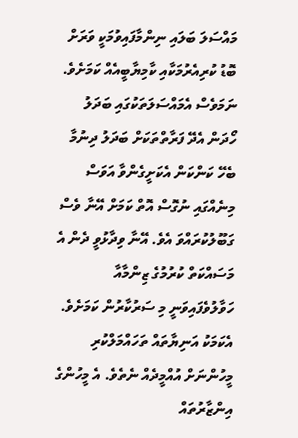މައްސަލަ ބަލައި ނިންމާފައިވުމަކީ ވަރަށް ބޮޑު ކުރިއެރުމަކާއި ކާމިޔާބީއެއް ކަމަށެވެ. ނަމަވެސް އެމައްސަލަތަކުގައި ބަދަލު ހޯދަން އެދޭ ފަރާތްތަކަށް ބަދަލު ދިނުމާ ބެހޭ ކަންކަން އެކަށީގެންވާ އަވަސް މިނެއްގައި ނުގޮސް އޮތް ކަމަށް އޭނާ ވެސް ގަބޫލުކުރައްވަ އެވެ. އޭނާ ވިދާޅުވީ ދެން އެ މަސައްކަތް ކުރުމުގެ ޒިންމާއާ ހަވާލުވެފައިވަނީ މި ސަރުކާރުން ކަމަށެވެ.
އެކަމަކު އަނިޔާތައް ތަހައްމަލްކުރި މީހުންނަށް އުއްމީދެއް ނެތެވެ. އެ މީހުންގެ އިންޒާރުތައް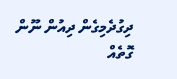ދިގުދެމިގެން ދިއުން ނޫން ގޮތެއް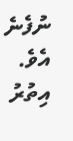ނުފެނެ އެވެ.
އިތުރު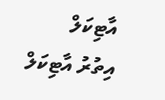އާޓިކަލް
އިތުރު އާޓިކަލް